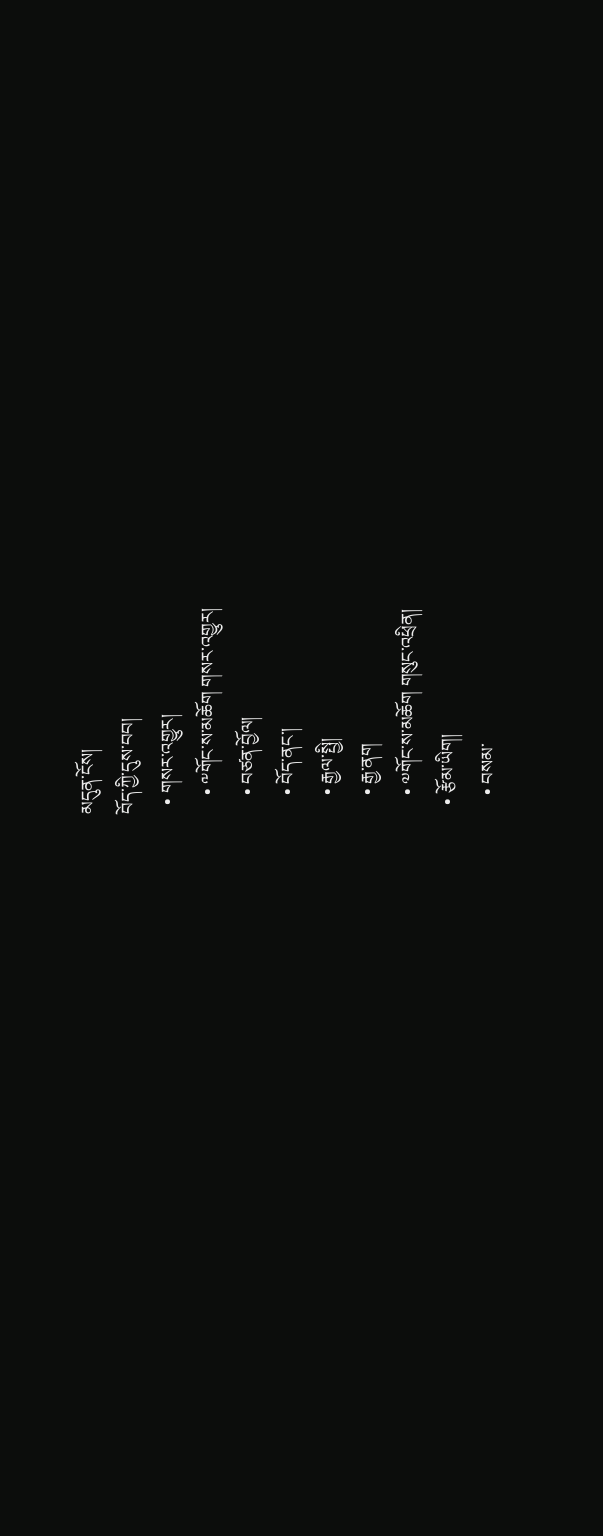མདུན་ངོས།
བོད་ཀྱི་དུས་བབ།
  • གསར་འགྱུར།
    • ༸གོང་ས་མཆོག གསར་འགྱུར།
    • བཙན་བྱོལ།
    • བོད་ནང་།
    • རྒྱལ་སྤྱི།
    • རྒྱ་ནག
    • ༧གོང་ས་མཆོག གསུང་འཕྲིན།
  • རྩོམ་ཡིག།
    • བསམ་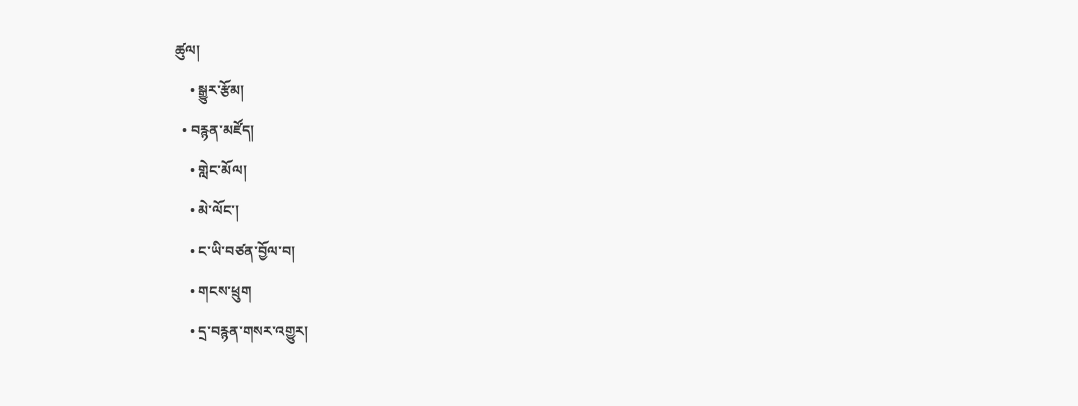ཚུལ།
    • སྒྱུར་རྩོམ།
  • བརྙན་མཛོད།
    • གླེང་མོལ།
    • མེ་ལོང་།
    • ང་ཡི་བཙན་བྱོལ་བ།
    • གངས་ཕྲུག
    • དྲ་བརྙན་གསར་འགྱུར།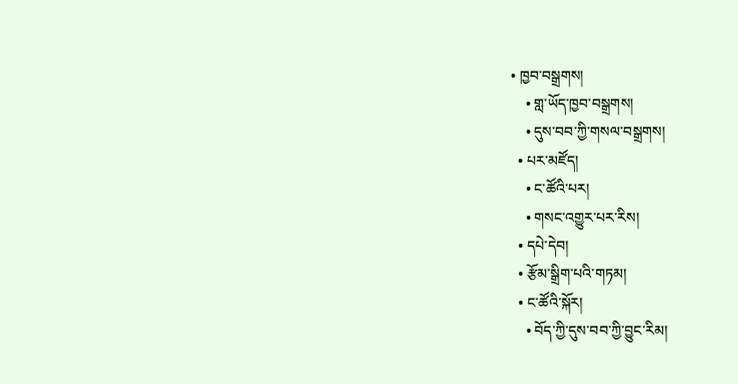• ཁྱབ་བསྒྲགས།
    • གླ་ཡོད་ཁྱབ་བསྒྲགས།
    • དུས་བབ་ཀྱི་གསལ་བསྒྲགས།
  • པར་མཛོད།
    • ང་ཚོའི་པར།
    • གསང་འགྱུར་པར་རིས།
  • དཔེ་དེབ།
  • རྩོམ་སྒྲིག་པའི་གཏམ།
  • ང་ཚོའི་སྐོར།
    • བོད་ཀྱི་དུས་བབ་ཀྱི་བྱུང་རིམ།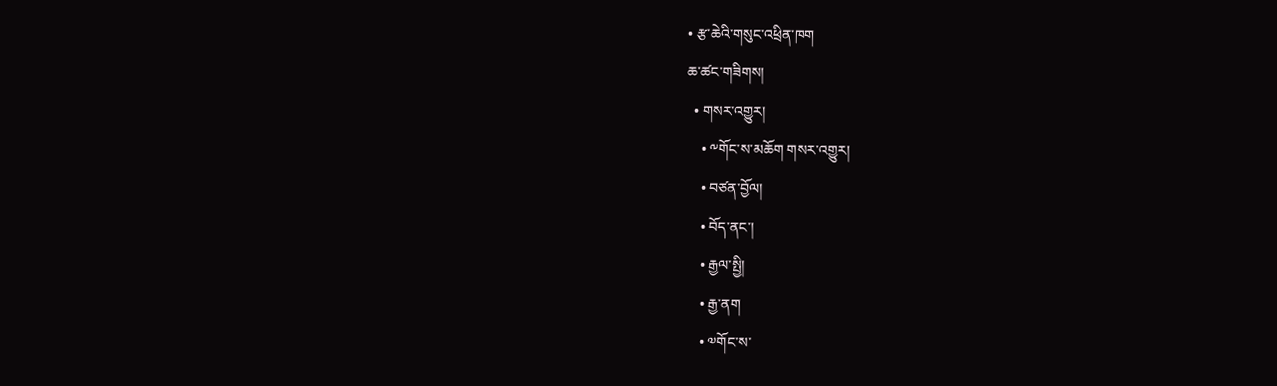• རྩ་ཆེའི་གསུང་འཕྲིན་ཁག
ཆ་ཚང་གཟིགས།
  • གསར་འགྱུར།
    • ༸གོང་ས་མཆོག གསར་འགྱུར།
    • བཙན་བྱོལ།
    • བོད་ནང་།
    • རྒྱལ་སྤྱི།
    • རྒྱ་ནག
    • ༧གོང་ས་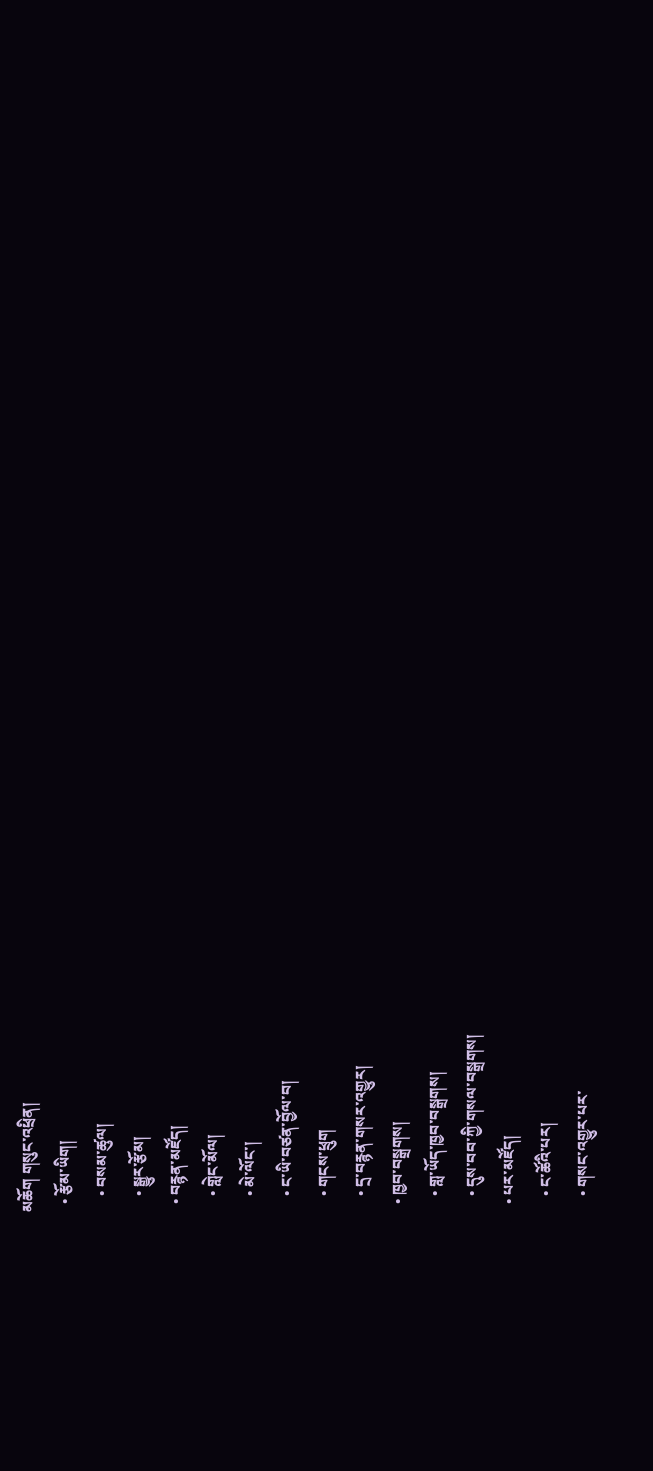མཆོག གསུང་འཕྲིན།
  • རྩོམ་ཡིག།
    • བསམ་ཚུལ།
    • སྒྱུར་རྩོམ།
  • བརྙན་མཛོད།
    • གླེང་མོལ།
    • མེ་ལོང་།
    • ང་ཡི་བཙན་བྱོལ་བ།
    • གངས་ཕྲུག
    • དྲ་བརྙན་གསར་འགྱུར།
  • ཁྱབ་བསྒྲགས།
    • གླ་ཡོད་ཁྱབ་བསྒྲགས།
    • དུས་བབ་ཀྱི་གསལ་བསྒྲགས།
  • པར་མཛོད།
    • ང་ཚོའི་པར།
    • གསང་འགྱུར་པར་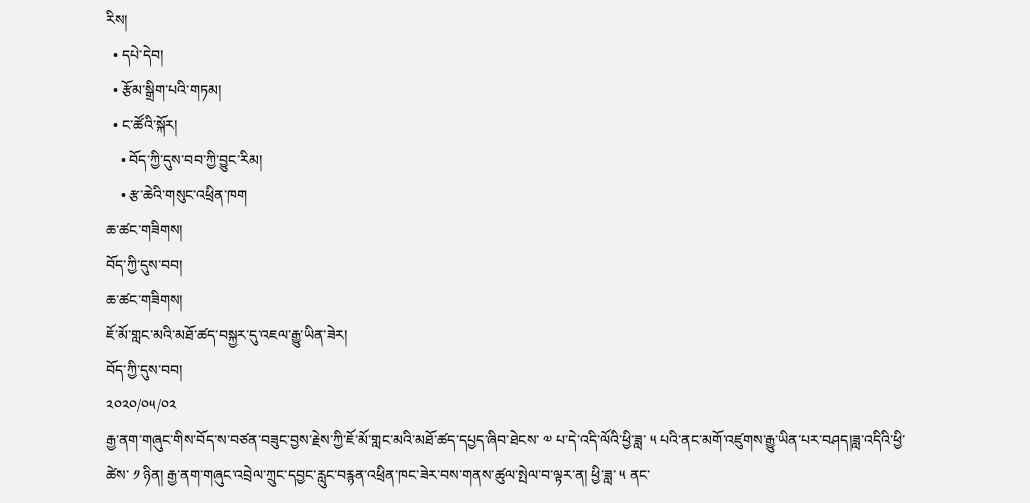རིས།
  • དཔེ་དེབ།
  • རྩོམ་སྒྲིག་པའི་གཏམ།
  • ང་ཚོའི་སྐོར།
    • བོད་ཀྱི་དུས་བབ་ཀྱི་བྱུང་རིམ།
    • རྩ་ཆེའི་གསུང་འཕྲིན་ཁག
ཆ་ཚང་གཟིགས།
བོད་ཀྱི་དུས་བབ།
ཆ་ཚང་གཟིགས།
ཇོ་མོ་གླང་མའི་མཐོ་ཚད་བསྐྱར་དུ་འཇལ་རྒྱུ་ཡིན་ཟེར།
བོད་ཀྱི་དུས་བབ།
༢༠༢༠/༠༥/༠༢
རྒྱ་ནག་གཞུང་གིས་བོད་ས་བཙན་བཟུང་བྱས་རྗེས་ཀྱི་ཇོ་མོ་གླང་མའི་མཐོ་ཚད་དཔྱད་ཞིབ་ཐེངས་ ༧ པ་དེ་འདི་ལོའི་ཕྱི་ཟླ་ ༥ པའི་ནང་མགོ་འཛུགས་རྒྱུ་ཡིན་པར་བཤད།ཟླ་འདིའི་ཕྱི་ཚེས་ ༡ ཉིན། རྒྱ་ནག་གཞུང་འབྲེལ་ཀྲུང་དབྱང་རླུང་བརྙན་འཕྲིན་ཁང་ཟེར་བས་གནས་ཚུལ་སྤེལ་བ་ལྟར་ན། ཕྱི་ཟླ་ ༥ ནང་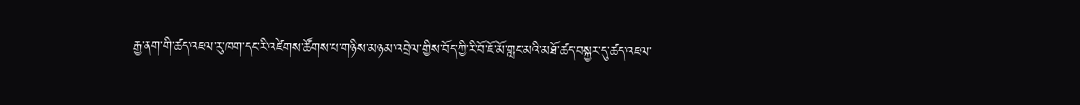རྒྱ་ནག་གི་ཚད་འཇལ་རུ་ཁག་དང་རི་འཛེགས་ཚོགས་པ་གཉིས་མཉམ་འབྲེལ་གྱིས་བོད་ཀྱི་རི་བོ་ཇོ་མོ་གླང་མའི་མཐོ་ཚད་བསྐྱར་དུ་ཚད་འཇལ་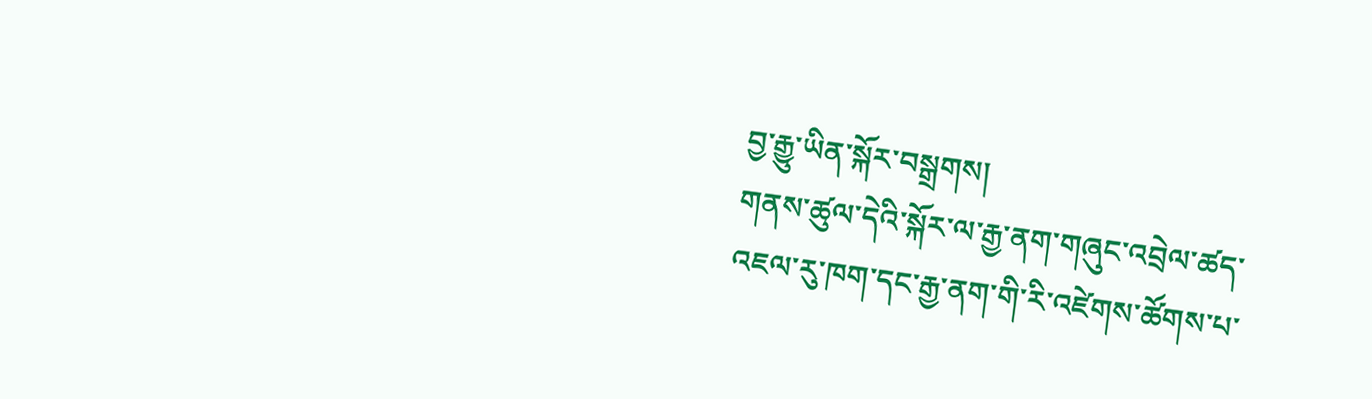བྱ་རྒྱུ་ཡིན་སྐོར་བསྒྲགས།
གནས་ཚུལ་དེའི་སྐོར་ལ་རྒྱ་ནག་གཞུང་འབྲེལ་ཚད་འཇལ་རུ་ཁག་དང་རྒྱ་ནག་གི་རི་འཛེགས་ཚོགས་པ་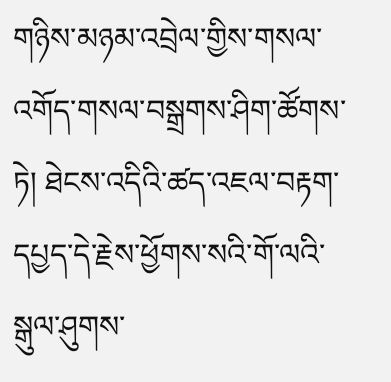གཉིས་མཉམ་འབྲེལ་གྱིས་གསལ་འགོད་གསལ་བསྒྲགས་ཤིག་ཚོགས་ཏེ། ཐེངས་འདིའི་ཚད་འཇལ་བརྟག་དཔྱད་དེ་རྗེས་ཕྱོགས་སའི་གོ་ལའི་སྒུལ་ཤུགས་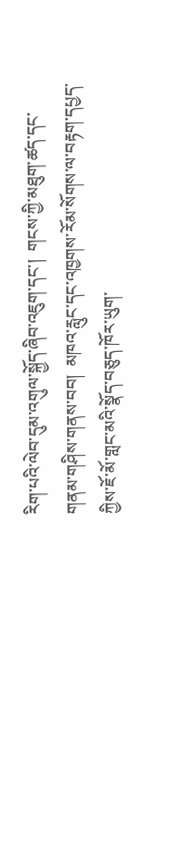རིག་པའི་ལེབ་དུམ་འགུལ་སྐྱོད་ཞིབ་འཇུག་དང་།  གངས་ཀྱི་མཐུག་ཚད་དང་གནམ་གཤིས་གནས་བབ།  མཁའ་རླུང་དང་འཁྱགས་རོམ་སོགས་ལ་བརྟག་དཔྱད་ཀྱིས་ཇོ་མོ་གླང་མའི་སྣོད་བཅུད་ཁོར་ཡུག་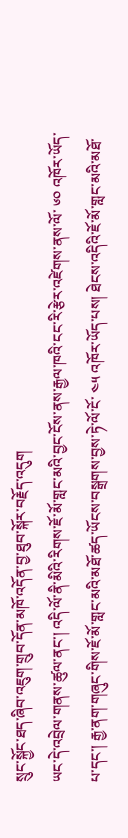སྲུང་སྐྱོང་ཐད་ཞིབ་འཇུག་གྲུབ་དོན་མཁོ་འདོན་བྱ་ཐུབ་སྐོར་བརྗོད་འདུག
ཡང་དེ་འབྲེལ་གནས་ཚུལ་ནང་། འདི་ལོ་ནི་མིའི་རིགས་ཇོ་མོ་གླང་མའི་བྱང་ངོས་ནས་རྒྱལ་ཁའི་ངང་རི་རྩེར་འཛེགས་ནས་ལོ་ ༦༠ འཁོར་ཡོད་པ་དང་། རྒྱ་ནག་གཞུང་གིས་ཇོ་མོ་གླང་མའི་མཐོ་ཚད་ཡོངས་བསྒྲགས་བྱས་ཏེ་ལོ་ངོ་ ༤༥ འཁོར་ཡོད་པས། ཐེངས་འདིའི་ཇོ་མོ་གླང་མའི་མཐོ་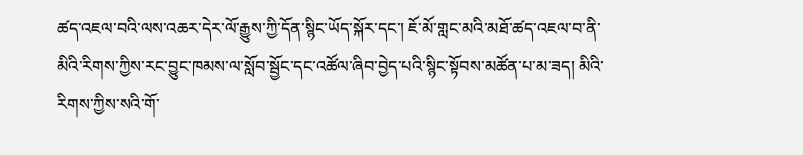ཚད་འཇལ་བའི་ལས་འཆར་དེར་ལོ་རྒྱུས་ཀྱི་དོན་སྙིང་ཡོད་སྐོར་དང་། ཇོ་མོ་གླང་མའི་མཐོ་ཚད་འཇལ་བ་ནི་མིའི་རིགས་ཀྱིས་རང་བྱུང་ཁམས་ལ་སློབ་སྦྱོང་དང་འཚོལ་ཞིབ་བྱེད་པའི་སྙིང་སྟོབས་མཚོན་པ་མ་ཟད། མིའི་རིགས་ཀྱིས་སའི་གོ་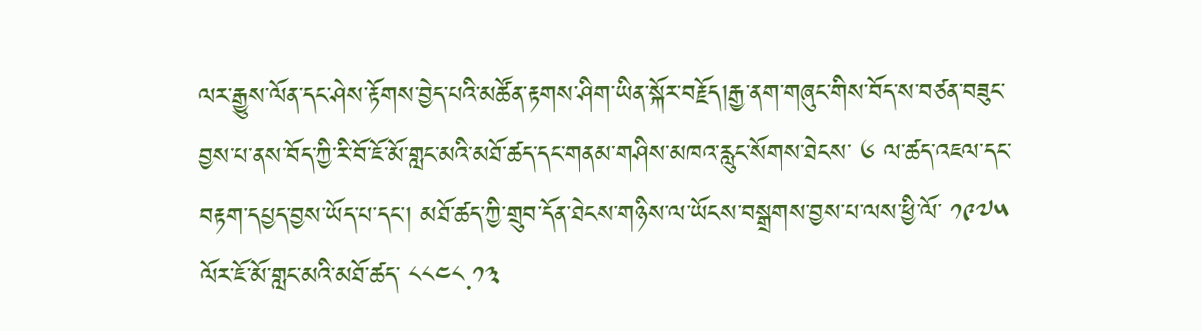ལར་རྒྱུས་ལོན་དང་ཤེས་རྟོགས་བྱེད་པའི་མཚོན་རྟགས་ཤིག་ཡིན་སྐོར་བརྗོད།རྒྱ་ནག་གཞུང་གིས་བོད་ས་བཙན་བཟུང་བྱས་པ་ནས་བོད་ཀྱི་རི་བོ་ཇོ་མོ་གླང་མའི་མཐོ་ཚད་དང་གནམ་གཤིས་མཁའ་རླུང་སོགས་ཐེངས་ ༦ ལ་ཚད་འཇལ་དང་བརྟག་དཔྱད་བྱས་ཡོད་པ་དང་། མཐོ་ཚད་ཀྱི་གྲུབ་དོན་ཐེངས་གཉིས་ལ་ཡོངས་བསྒྲགས་བྱས་པ་ལས་ཕྱི་ལོ་ ༡༩༧༥ ལོར་ཇོ་མོ་གླང་མའི་མཐོ་ཚད་ ༨༨༤༨.༡༣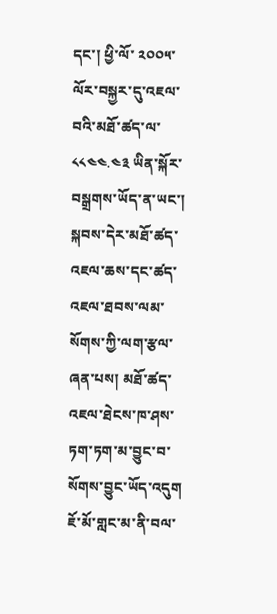དང་། ཕྱི་ལོ་ ༢༠༠༥་ལོར་བསྐྱར་དུ་འཇལ་བའི་མཐོ་ཚད་ལ་ ༨༨༤༤.༤༣ ཡིན་སྐོར་བསྒྲགས་ཡོད་ན་ཡང་། སྐབས་དེར་མཐོ་ཚད་འཇལ་ཆས་དང་ཚད་འཇལ་ཐབས་ལམ་སོགས་ཀྱི་ལག་རྩལ་ཞན་པས། མཐོ་ཚད་འཇལ་ཐེངས་ཁ་ཤས་ཏག་ཏག་མ་བྱུང་བ་སོགས་བྱུང་ཡོད་འདུག
ཇོ་མོ་གླང་མ་ནི་བལ་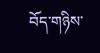བོད་གཉིས་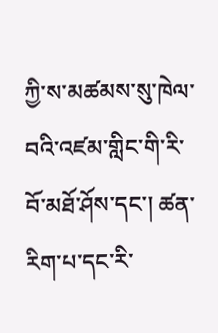ཀྱི་ས་མཚམས་སུ་ཁེལ་བའི་འཛམ་གླིང་གི་རི་བོ་མཐོ་ཤོས་དང་། ཚན་རིག་པ་དང་རི་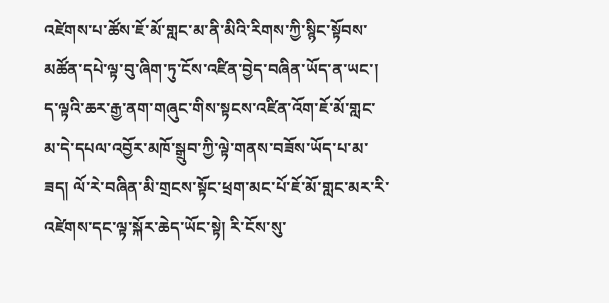འཛེགས་པ་ཚོས་ཇོ་མོ་གླང་མ་ནི་མིའི་རིགས་ཀྱི་སྙིང་སྟོབས་མཚོན་དཔེ་ལྟ་བུ་ཞིག་ཏུ་ངོས་འཛིན་བྱེད་བཞིན་ཡོད་ན་ཡང་། ད་ལྟའི་ཆར་རྒྱ་ནག་གཞུང་གིས་སྟངས་འཛིན་འོག་ཇོ་མོ་གླང་མ་དེ་དཔལ་འབྱོར་མཁོ་སྒྲུབ་ཀྱི་ལྟེ་གནས་བཟོས་ཡོད་པ་མ་ཟད། ལོ་རེ་བཞིན་མི་གྲངས་སྟོང་ཕྲག་མང་པོ་ཇོ་མོ་གླང་མར་རི་འཛེགས་དང་ལྟ་སྐོར་ཆེད་ཡོང་སྟེ། རི་ངོས་སུ་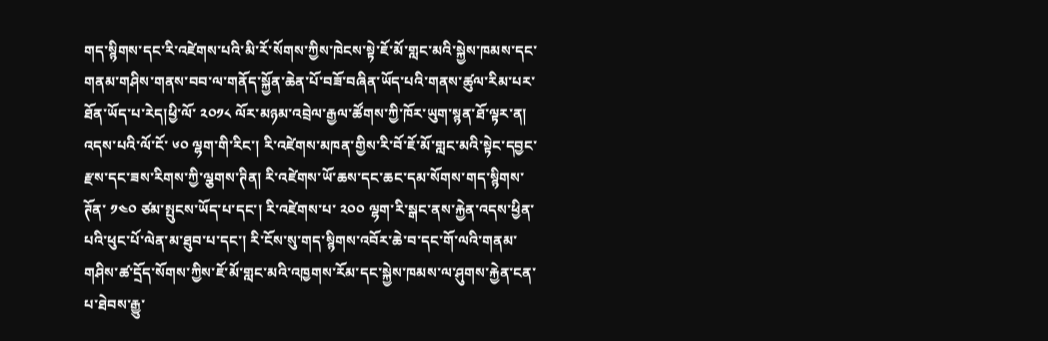གད་སྙིགས་དང་རི་འཛེགས་པའི་མི་རོ་སོགས་ཀྱིས་ཁེངས་སྟེ་ཇོ་མོ་གླང་མའི་སྐྱེས་ཁམས་དང་གནམ་གཤིས་གནས་བབ་ལ་གནོད་སྐྱོན་ཆེན་པོ་བཟོ་བཞིན་ཡོད་པའི་གནས་ཚུལ་རིམ་པར་ཐོན་ཡོད་པ་རེད།ཕྱི་ལོ་ ༢༠༡༨ ལོར་མཉམ་འབྲེལ་རྒྱལ་ཚོགས་ཀྱི་ཁོར་ཡུག་སྙན་ཐོ་ལྟར་ན། འདས་པའི་ལོ་ངོ་ ༦༠ ལྷག་གི་རིང་། རི་འཛེགས་མཁན་གྱིས་རི་བོ་ཇོ་མོ་གླང་མའི་སྟེང་དབྱང་རྫས་དང་ཟས་རིགས་ཀྱི་ལྕགས་ཊིན། རི་འཛེགས་ཡོ་ཆས་དང་ཆང་དམ་སོགས་གད་སྙིགས་ཊོན་ ༡༤༠ ཙམ་སྤུངས་ཡོད་པ་དང་། རི་འཛེགས་པ་ ༢༠༠ ལྷག་རི་སྒང་ནས་རྐྱེན་འདས་ཕྱིན་པའི་ཕུང་པོ་ལེན་མ་ཐུབ་པ་དང་། རི་ངོས་སུ་གད་སྙིགས་འབོར་ཆེ་བ་དང་གོ་ལའི་གནམ་གཤིས་ཚ་དྲོད་སོགས་ཀྱིས་ཇོ་མོ་གླང་མའི་འཁྱགས་རོམ་དང་སྐྱེས་ཁམས་ལ་ཤུགས་རྐྱེན་ངན་པ་ཐེབས་རྒྱུ་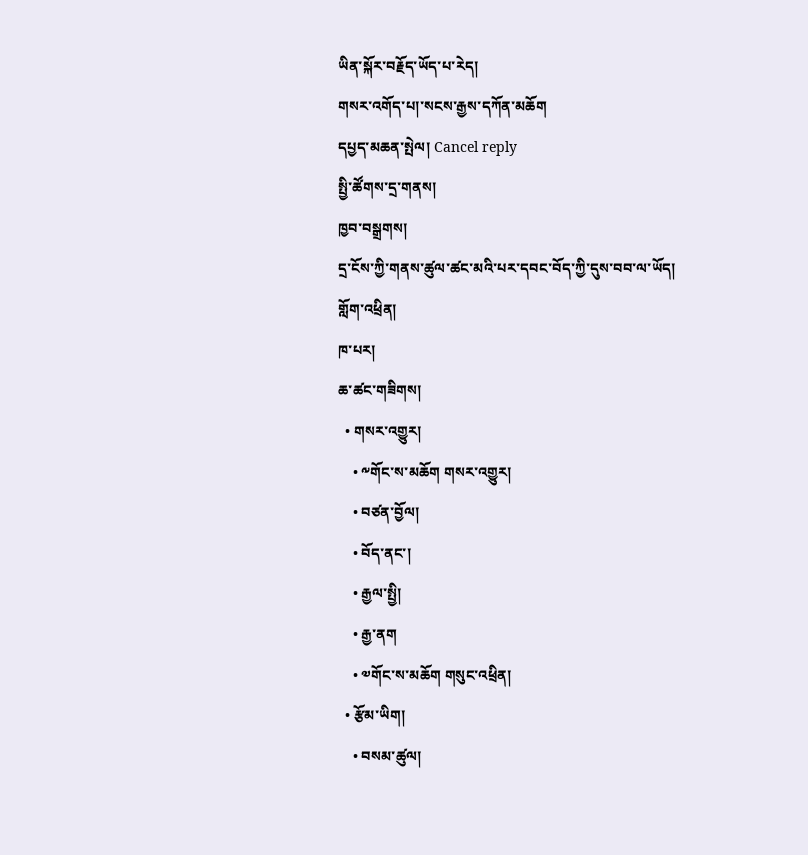ཡིན་སྐོར་བརྗོད་ཡོད་པ་རེད།
གསར་འགོད་པ།་སངས་རྒྱས་དཀོན་མཆོག
དཔྱད་མཆན་སྤེལ། Cancel reply
སྤྱི་ཚོགས་དྲ་གནས།
ཁྱབ་བསྒྲགས།
དྲ་ངོས་ཀྱི་གནས་ཚུལ་ཚང་མའི་པར་དབང་བོད་ཀྱི་དུས་བབ་ལ་ཡོད།
གློག་འཕྲིན།
ཁ་པར།
ཆ་ཚང་གཟིགས།
  • གསར་འགྱུར།
    • ༸གོང་ས་མཆོག གསར་འགྱུར།
    • བཙན་བྱོལ།
    • བོད་ནང་།
    • རྒྱལ་སྤྱི།
    • རྒྱ་ནག
    • ༧གོང་ས་མཆོག གསུང་འཕྲིན།
  • རྩོམ་ཡིག།
    • བསམ་ཚུལ།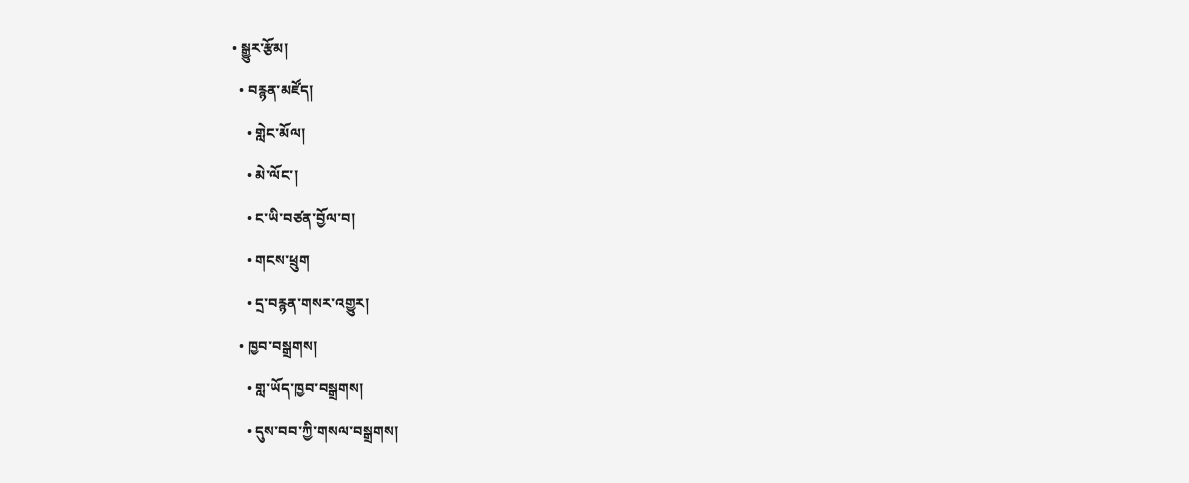• སྒྱུར་རྩོམ།
  • བརྙན་མཛོད།
    • གླེང་མོལ།
    • མེ་ལོང་།
    • ང་ཡི་བཙན་བྱོལ་བ།
    • གངས་ཕྲུག
    • དྲ་བརྙན་གསར་འགྱུར།
  • ཁྱབ་བསྒྲགས།
    • གླ་ཡོད་ཁྱབ་བསྒྲགས།
    • དུས་བབ་ཀྱི་གསལ་བསྒྲགས།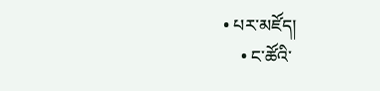• པར་མཛོད།
    • ང་ཚོའི་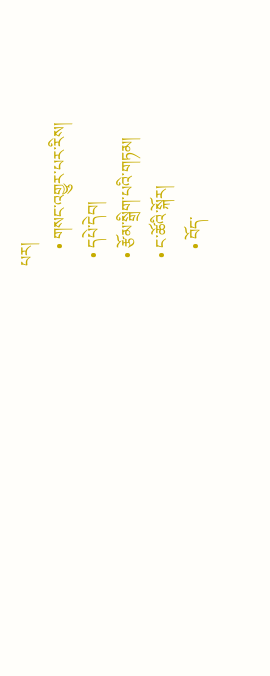པར།
    • གསང་འགྱུར་པར་རིས།
  • དཔེ་དེབ།
  • རྩོམ་སྒྲིག་པའི་གཏམ།
  • ང་ཚོའི་སྐོར།
    • བོད་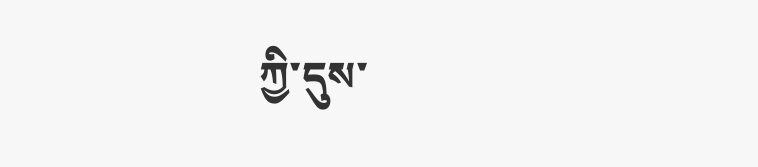ཀྱི་དུས་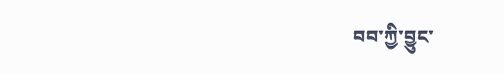བབ་ཀྱི་བྱུང་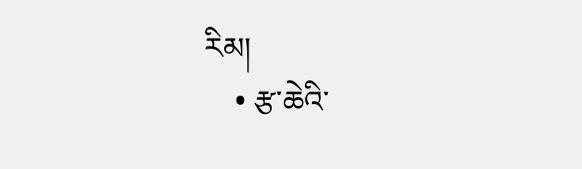རིམ།
    • རྩ་ཆེའི་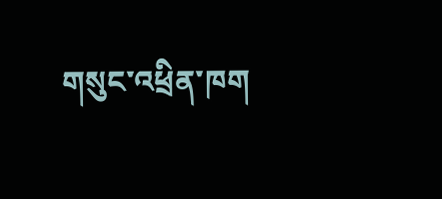གསུང་འཕྲིན་ཁག